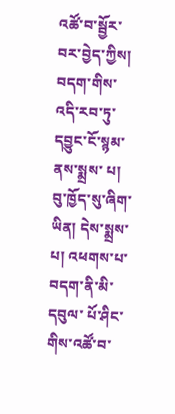འཚོ་བ་སྦྱོར་བར་བྱེད་ཀྱིས། བདག་གིས་འདི་རབ་ཏུ་དབྱུང་ངོ་སྙམ་ནས་སྨྲས་ པ། བུ་ཁྱོད་སུ་ཞིག་ཡིན། དེས་སྨྲས་པ། འཕགས་པ་བདག་ནི་མི་དབུལ་ པོ་ཤིང་གིས་འཚོ་བ་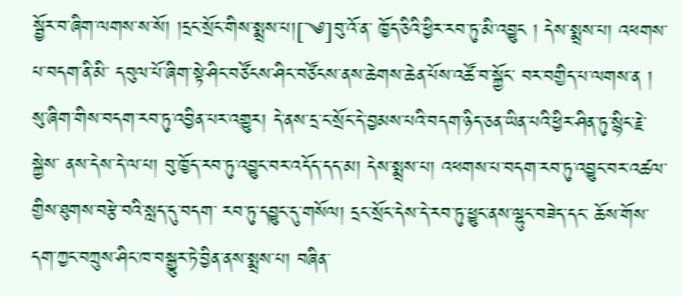སྦྱོར་བ་ཞིག་ལགས་ས་སོ། །དྲང་སྲོང་གིས་སྨྲས་པ།[་༄]བུ་འོ་ན་ ཁྱོད་ཅིའི་ཕྱིར་རབ་ཏུ་མི་འབྱུང ། དེས་སྨྲས་པ། འཕགས་པ་བདག་ནི་མི་ དབུལ་པོ་ཞིག་སྟེ་ཤིང་བཙོངས་ཤིང་བཙོངས་ནས་ཆེགས་ཆེན་པོས་འཚོ་བ་སྐྱོང་ བར་བགྱིད་པ་ལགས་ན ། སུ་ཞིག་གིས་བདག་རབ་ཏུ་འབྱིན་པར་འགྱུར། དེ་ནས་དྲ་ང་སྲོང་དེ་བྱམས་པའི་བདག་ཉིད་ཅན་ཡིན་པའི་ཕྱིར་ཤིན་ཏུ་སྙིང་རྗེ་སྐྱེས་ ནས་དེས་དེ་ལ་པ། བུ་ཁྱོད་རབ་ཏུ་འབྱུང་བར་འདོད་དད་མ། དེས་སྨྲས་པ། འཕགས་པ་བདག་རབ་ཏུ་འབྱུང་བར་འཚལ་གྱིས་ཐུགས་བརྩེ་བའི་སླད་དུ་བདག་ རབ་ཏུ་དབྱུང་དུ་གསོལ། དྲང་སྲོང་དེས་དེ་རབ་ཏུ་ཕྱུང་ནས་ལྷུང་བཟེད་དང་ ཆོས་གོས་དག་ཀྱང་བཀྲུས་ཤིང་ཁ་བསྒྱུར་ཏེ་བྱིན་ནས་སྨྲས་པ། བཞིན་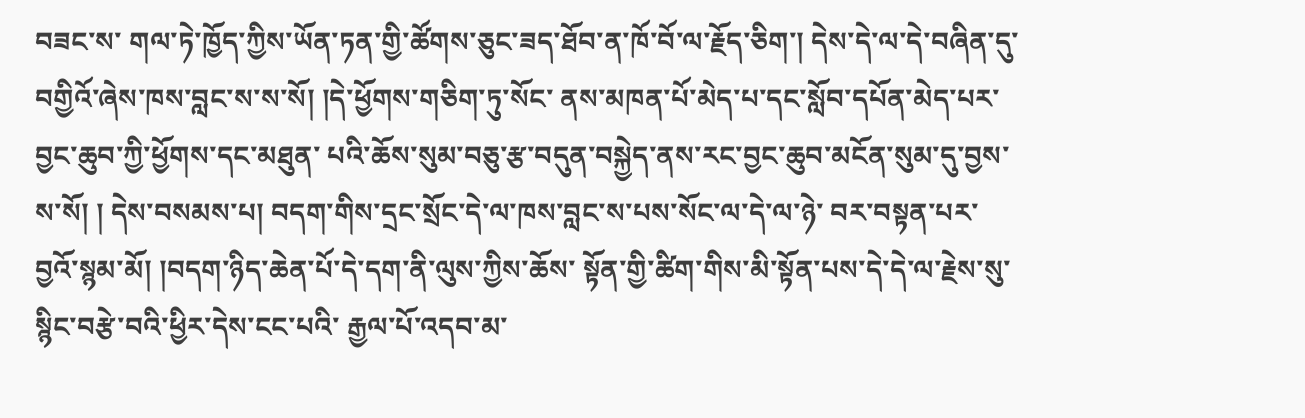བཟང་ས་ གལ་ཏེ་ཁྱོད་ཀྱིས་ཡོན་ཏན་གྱི་ཚོགས་ཅུང་ཟད་ཐོབ་ན་ཁོ་བོ་ལ་རྗོད་ཅིག་། དེས་དེ་ལ་དེ་བཞིན་དུ་བགྱིའོ་ཞེས་ཁས་བླང་ས་ས་སོ། །དེ་ཕྱོགས་གཅིག་ཏུ་སོང་ ནས་མཁན་པོ་མེད་པ་དང་སློབ་དཔོན་མེད་པར་བྱང་ཆུབ་ཀྱི་ཕྱོགས་དང་མཐུན་ པའི་ཆོས་སུམ་བཅུ་རྩ་བདུན་བསྐྱེད་ནས་རང་བྱང་ཆུབ་མངོན་སུམ་དུ་བྱས་ས་སོ། ། དེས་བསམས་པ། བདག་གིས་དྲང་སྲོང་དེ་ལ་ཁས་བླང་ས་པས་སོང་ལ་དེ་ལ་ཉེ་ བར་བསྟན་པར་བྱའོ་སྙམ་མོ། །བདག་ཉིད་ཆེན་པོ་དེ་དག་ནི་ལུས་ཀྱིས་ཆོས་ སྟོན་གྱི་ཚིག་གིས་མི་སྟོན་པས་དེ་དེ་ལ་རྗེས་སུ་སྙིང་བརྩེ་བའི་ཕྱིར་དེས་ངང་པའི་ རྒྱལ་པོ་འདབ་མ་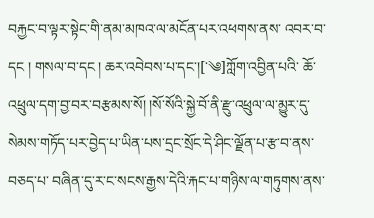བརྐྱང་བ་ལྟར་སྟེང་གི་ནམ་མཁའ་ལ་མངོན་པར་འཕགས་ནས་ འབར་བ་དང ། གསལ་བ་དང ། ཆར་འབེབས་པ་དང་།[་༄]ཀློག་འབྱིན་པའི་ ཆོ་འཕྲུལ་དག་བྱ་བར་བརྩམས་སོ། །སོ་སོའི་སྐྱེ་བོ་ནི་རྫུ་འཕྲུལ་ལ་མྱུར་དུ་
སེམས་གཏོད་པར་བྱེད་པ་ཡིན་པས་དྲང་སྲོང་དེ་ཤིང་ལྗོན་པ་རྩ་བ་ནས་བཅད་པ་ བཞིན་དུ་ར་ང་སངས་རྒྱས་དེའི་རྐང་པ་གཉིས་ལ་གཏུགས་ནས་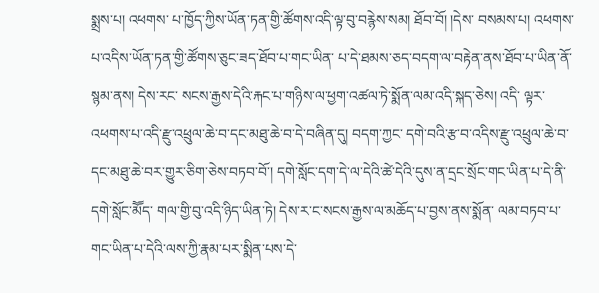སྨྲས་པ། འཕགས་ པ་ཁྱོད་ཀྱིས་ཡོན་ཏན་གྱི་ཚོགས་འདི་ལྟ་བུ་བརྙེས་སམ། ཐོབ་བོ། །དེས་ བསམས་པ། འཕགས་པ་འདིས་ཡོན་ཏན་གྱི་ཚོགས་ཅུང་ཟད་ཐོབ་པ་གང་ཡིན་ པ་དེ་ཐམས་ཅད་བདག་ལ་བརྟེན་ནས་ཐོབ་པ་ཡིན་ནོ་སྙམ་ནས། དེས་རང་ སངས་རྒྱས་དེའི་རྐང་པ་གཉིས་ལ་ཕྱག་འཚལ་ཏེ་སྨོན་ལམ་འདི་སྐད་ཅེས། འདི་ ལྟར་འཕགས་པ་འདི་རྫུ་འཕྲུལ་ཆེ་བ་དང་མཐུ་ཆེ་བ་དེ་བཞིན་དུ། བདག་ཀྱང་ དགེ་བའི་རྩ་བ་འདིས་རྫུ་འཕྲུལ་ཆེ་བ་དང་མཐུ་ཆེ་བར་གྱུར་ཅིག་ཅེས་བཏབ་བོ་། དགེ་སློང་དག་དེ་ལ་དེའི་ཚེ་དེའི་དུས་ན་དྲང་སྲོང་གང་ཡིན་པ་དེ་ནི་དགེ་སློང་མཽད་ གལ་གྱི་བུ་འདི་ཉིད་ཡིན་ཏེ། དེས་ར་ང་སངས་རྒྱས་ལ་མཆོད་པ་བྱས་ནས་སྨོན་ ལམ་བཏབ་པ་གང་ཡིན་པ་དེའི་ལས་ཀྱི་རྣམ་པར་སྨིན་པས་དེ་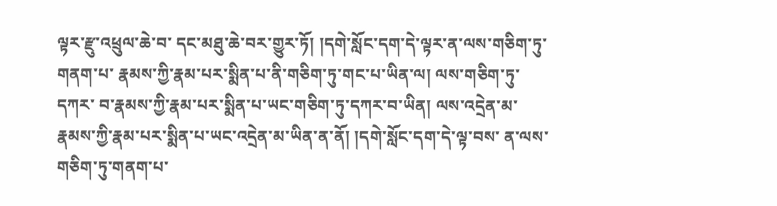ལྟར་རྫུ་འཕྲུལ་ཆེ་བ་ དང་མཐུ་ཆེ་བར་གྱུར་ཏོ། །དགེ་སློང་དག་དེ་ལྟར་ན་ལས་གཅིག་ཏུ་གནག་པ་ རྣམས་ཀྱི་རྣམ་པར་སྨིན་པ་ནི་གཅིག་ཏུ་གང་པ་ཡིན་ལ། ལས་གཅིག་ཏུ་དཀར་ བ་རྣམས་ཀྱི་རྣམ་པར་སྨིན་པ་ཡང་གཅིག་ཏུ་དཀར་བ་ཡིན། ལས་འདྲེན་མ་ རྣམས་ཀྱི་རྣམ་པར་སྨིན་པ་ཡང་འདྲེན་མ་ཡིན་ན་ནོ། །དགེ་སློང་དག་དེ་ལྟ་བས་ ན་ལས་གཅིག་ཏུ་གནག་པ་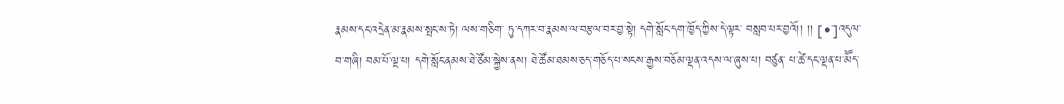རྣམས་དང་འདྲེན་མ་རྣམས་སྤང་ས་ཏེ། ལས་གཅིག་ ཏུ་དཀར་བ་རྣམས་ལ་བརྩལ་བར་བྱ་སྟེ། དགེ་སློང་དག་ཁྱོད་ཀྱིས་དེ་ལྟར་ བསླབ་པར་བྱའོ།། །། [•་]འདུལ་བ་གཞི། བམ་པོ་ལྔ་པ། དགེ་སློང་ནམས་ཐེ་ཙོམ་སྐྱེས་ནས། ཐེ་ཚོམ་ཐམས་ཅད་གཅོད་པ་སངས་རྒྱས་བཅོམ་ལྡན་འདས་ལ་ཞུས་པ། བཙུན་ པ་ཚེ་དང་ལྡན་པ་མཽད་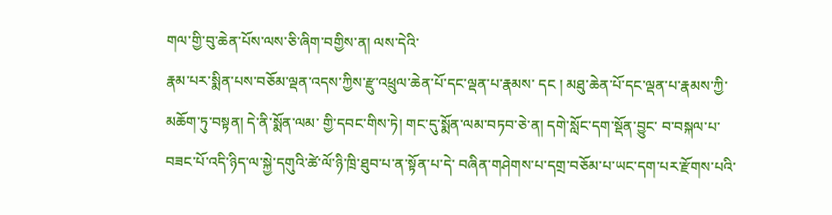གལ་གྱི་བུ་ཆེན་པོས་ལས་ཅི་ཞིག་བགྱིས་ན། ལས་དེའི་
རྣམ་པར་སྨིན་པས་བཅོམ་ལྡན་འདས་ཀྱིས་རྫུ་འཕྲུལ་ཆེན་པོ་དང་ལྡན་པ་རྣམས་ དང ། མཐུ་ཆེན་པོ་དང་ལྡན་པ་རྣམས་ཀྱི་མཆོག་ཏུ་བསྟན། དེ་ནི་སྨོན་ལམ་ གྱི་དབང་གིས་ཏེ། གང་དུ་སྨོན་ལམ་བཏབ་ཅེ་ན། དགེ་སློང་དག་སྡོན་བྱུང་ བ་བསྐལ་པ་བཟང་པོ་འདི་ཉིད་ལ་སྐྱེ་དགུའི་ཚེ་ལོ་ཉི་ཁྲི་ཐུབ་པ་ན་སྟོན་པ་དེ་ བཞིན་གཤེགས་པ་དགྲ་བཅོམ་པ་ཡང་དག་པར་རྫོགས་པའི་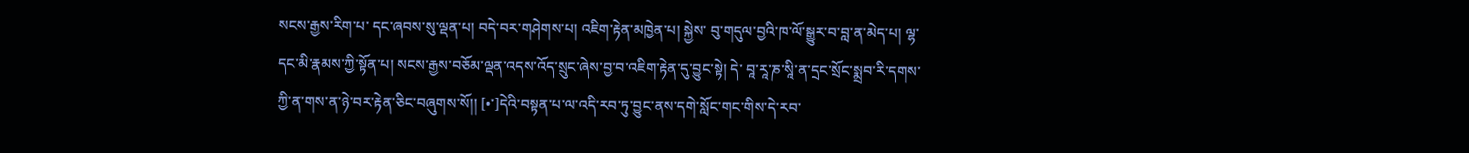སངས་རྒྱས་རིག་པ་ དང་ཞབས་སུ་ལྡན་པ། བདེ་བར་གཤེགས་པ། འཇིག་རྟེན་མཁྱེན་པ། སྐྱེས་ བུ་གདུལ་བྱའི་ཁ་ལོ་སྒྱུར་བ་བླ་ན་མེད་པ། ལྷ་དང་མི་རྣམས་ཀྱི་སྟོན་པ། སངས་རྒྱས་བཅོམ་ལྡན་འདས་འོད་སྲུང་ཞེས་བྱ་བ་འཇིག་རྟེན་དུ་བྱུང་སྟེ། དེ་ བཱ་རཱ་ཎ་སཱི་ན་དྲང་སྲོང་སྨྲབ་རི་དགས་ཀྱི་ན་གས་ན་ཉེ་བར་རྟེན་ཅིང་བཞུགས་སོ།། [•་]དེའི་བསྟན་པ་ལ་འདི་རབ་ཏུ་བྱུང་ནས་དགེ་སློང་གང་གིས་དེ་རབ་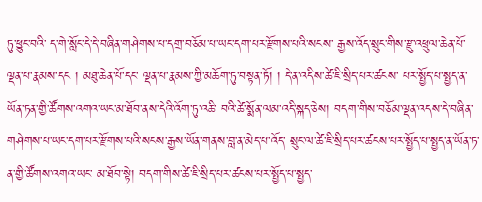ཏུ་ཕྱུང་བའི་ ད་གེ་སློང་དེ་དེ་བཞིན་གཤེགས་པ་དགྲ་བཅོམ་པ་ཡང་དག་པར་རྫོགས་པའི་སངས་ རྒྱས་འོད་སྲུང་གིས་རྫུ་འཕྲུལ་ཆེན་པོ་ལྡན་པ་རྣམས་དང ། མཐུ་ཆེན་པོ་དང་ ལྡན་པ་རྣམས་ཀྱི་མཆོག་ཏུ་བསྟན་ཏོ། ། དེ་ན་འདིས་ཚེ་ཇི་སྲིད་པར་ཚངས་ པར་སྤྱོད་པ་སྤྱད་ན་ཡོན་ཏན་གྱི་ཚོགས་འགའ་ཡང་མ་ཐོབ་ནས་དེའི་འོག་ཏུ་འཆི་ བའི་ཚེ་སྨོན་ལམ་འདི་སྐད་ཅེས། བདག་གིས་བཅོམ་ལྡན་འདས་དེ་བཞིན་ གཤེགས་པ་ཡང་དག་པར་རྫོགས་པའི་སངས་རྒྱས་ཡོན་གནས་བླ་ན་མེད་པ་འོད་ སྲུང་ལ་ཚེ་ཇི་སྲིད་པར་ཚངས་པར་སྤྱོད་པ་སྤྱད་ན་ཡོན་ཏ་ན་གྱི་ཚོགས་འགའ་ཡང་ མ་ཐོབ་སྟེ། བདག་གིས་ཚེ་ཇི་སྲིད་པར་ཚངས་པར་སྤྱོད་པ་སྤྱད་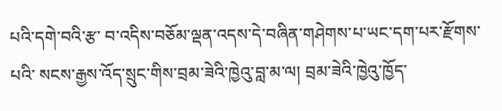པའི་དགེ་བའི་རྩ་ བ་འདིས་བཅོམ་ལྡན་འདས་དེ་བཞིན་གཤེགས་པ་ཡང་དག་པར་རྫོགས་པའི་ སངས་རྒྱས་འོད་སྲུང་གིས་བྲམ་ཟེའི་ཁྱེའུ་བླ་མ་ལ། བྲམ་ཟེའི་ཁྱེའུ་ཁྱོད་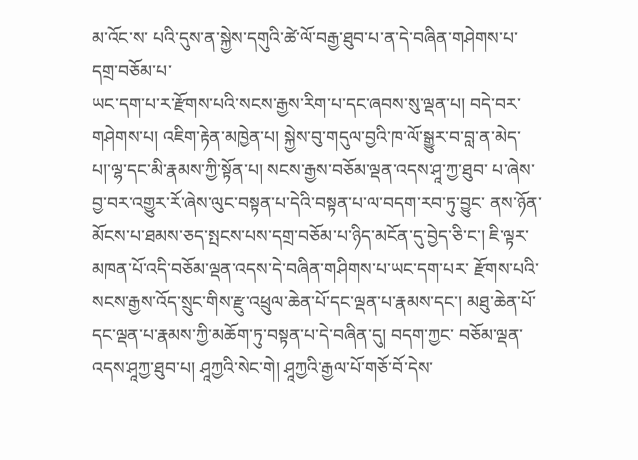མ་འོང་ས་ པའི་དུས་ན་སྐྱེས་དགུའི་ཚེ་ལོ་བརྒྱ་ཐུབ་པ་ན་དེ་བཞིན་གཤེགས་པ་དགྲ་བཅོམ་པ་
ཡང་དག་པ་ར་རྫོགས་པའི་སངས་རྒྱས་རིག་པ་དང་ཞབས་སུ་ལྡན་པ། བདེ་བར་ གཤེགས་པ། འཇིག་རྟེན་མཁྱེན་པ། སྐྱེས་བུ་གདུལ་བྱའི་ཁ་ལོ་སྒྱུར་བ་བླ་ན་མེད་ པ།་ལྷ་དང་མི་རྣམས་ཀྱི་སྟོན་པ། སངས་རྒྱས་བཅོམ་ལྡན་འདས་ཤཱ་ཀྱ་ཐུབ་ པ་ཞེས་བྱ་བར་འགྱུར་རོ་ཞེས་ལུང་བསྟན་པ་དེའི་བསྟན་པ་ལ་བདག་རབ་ཏུ་བྱུང་ ནས་ཉོན་མོངས་པ་ཐམས་ཅད་སྤངས་པས་དགྲ་བཅོམ་པ་ཉིད་མངོན་དུ་བྱེད་ཅི་ང་། ཇི་ལྟར་མཁན་པོ་འདི་བཅོམ་ལྡན་འདས་དེ་བཞིན་གཤིགས་པ་ཡང་དག་པར་ རྫོགས་པའི་སངས་རྒྱས་འོད་སྲུང་གིས་རྫུ་འཕྲུལ་ཆེན་པོ་དང་ལྡན་པ་རྣམས་དང་། མཐུ་ཆེན་པོ་དང་ལྡན་པ་རྣམས་ཀྱི་མཆོག་ཏུ་བསྟན་པ་དེ་བཞིན་དུ། བདག་ཀྱང་ བཅོམ་ལྡན་འདས་ཤཱཀྱ་ཐུབ་པ། ཤཱཀྱའི་སེང་གེ། ཤཱཀྱའི་རྒྱལ་པོ་གཅོ་བོ་དེས་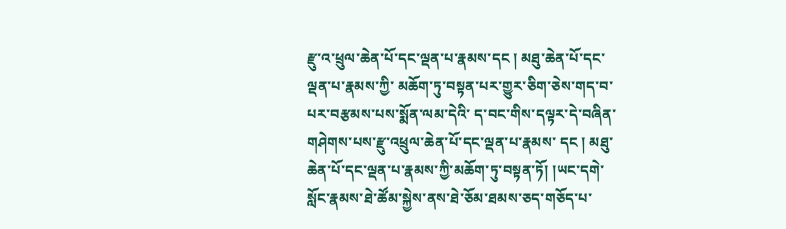རྫུ་འ་ཕྲུལ་ཆེན་པོ་དང་ལྡན་པ་རྣམས་དང ། མཐུ་ཆེན་པོ་དང་ལྡན་པ་རྣམས་ཀྱི་ མཆོག་ཏུ་བསྟན་པར་གྱུར་ཅིག་ཅེས་གད་བ་པར་བརྩམས་པས་སྨོན་ལམ་དེའི་ ད་བང་གིས་དལྟར་དེ་བཞིན་གཤེགས་པས་རྫུ་འཕྲུལ་ཆེན་པོ་དང་ལྡན་པ་རྣམས་ དང ། མཐུ་ཆེན་པོ་དང་ལྡན་པ་རྣམས་ཀྱི་མཆོག་ཏུ་བསྟན་ཏོ། །ཡང་དགེ་ སློང་རྣམས་ཐེ་ཚོམ་སྐྱེས་ནས་ཐེ་ཅོམ་ཐམས་ཅད་གཅོད་པ་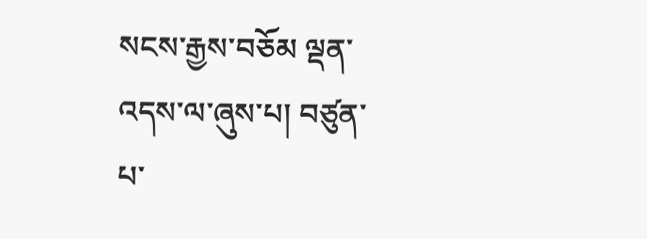སངས་རྒྱས་བཅོམ ལྡན་འདས་ལ་ཞུས་པ། བཙུན་པ་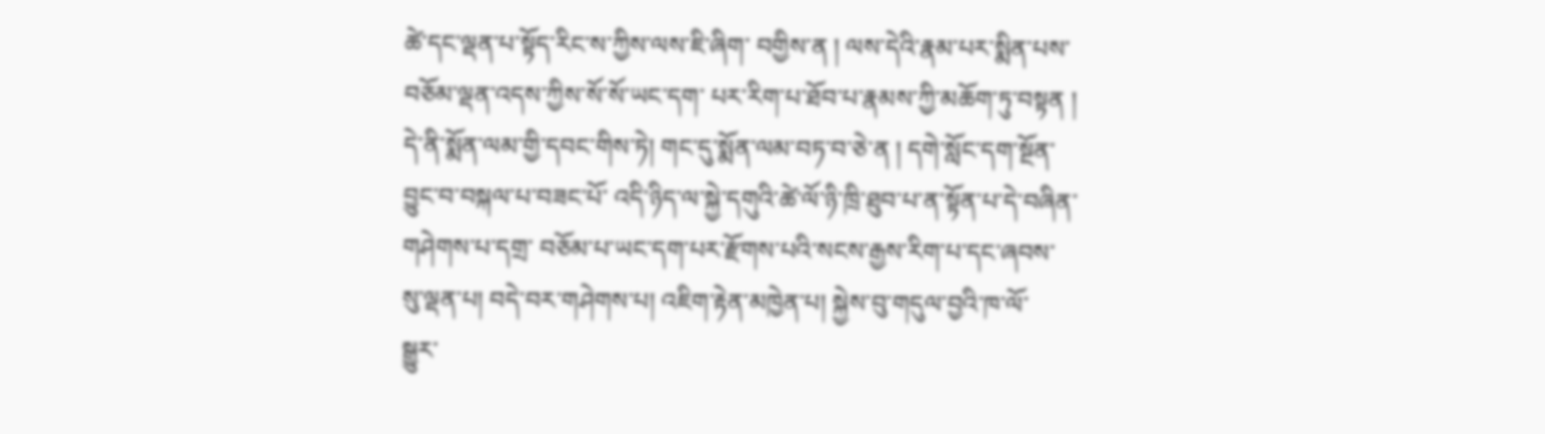ཚེ་དང་ལྡན་པ་སྟོད་རིང་ས་ཀྱིས་ལས་ཇི་ཞིག་ བགྱིས་ན ། ལས་དེའི་རྣམ་པར་སྨིན་པས་བཅོམ་ལྡན་འདས་ཀྱིས་སོ་སོ་ཡང་དག་ པར་རིག་པ་ཐོབ་པ་རྣམས་ཀྱི་མཆོག་ཏུ་བསྟན ། དེ་ནི་སྨོན་ལམ་གྱི་དབང་གིས་ཏེ། གང་དུ་སྨོན་ལམ་བཏ་བ་ཅེ་ན ། དགེ་སློང་དག་སྔོན་བྱུང་བ་བསྐལ་པ་བཟང་པོ་ འདི་ཉིད་ལ་སྐྱེ་དགུའི་ཚེ་ལོ་ཉི་ཁྲི་ཐུབ་པ་ན་སྟོན་པ་དེ་བཞིན་གཤེགས་པ་དགྲ་ བཅོམ་པ་ཡང་དག་པར་རྫོགས་པའི་སངས་རྒྱས་རིག་པ་དང་ཞབས་སུ་ལྡན་པ། བདེ་བར་གཤེགས་པ། འཇིག་རྟེན་མཁྱེན་པ། སྐྱེས་བུ་གདུལ་བྱའི་ཁ་ལོ་
སྒྱུར་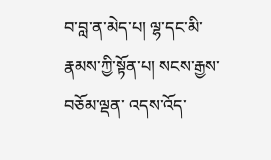བ་བླ་ན་མེད་པ། ལྷ་དང་མི་རྣམས་ཀྱི་སྟོན་པ། སངས་རྒྱས་བཅོམ་ལྡན་ འདས་འོད་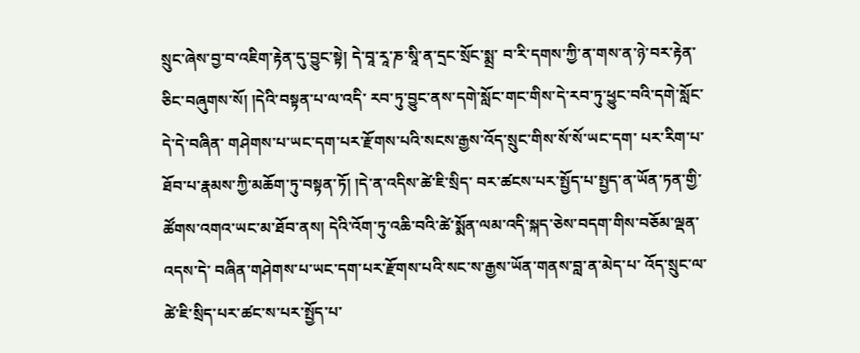སྲུང་ཞེས་བྱ་བ་འཇིག་རྟེན་དུ་བྱུང་སྟེ། དེ་བཱ་རཱ་ཎ་སཱི་ན་དྲང་སྲོང་སྨྲ་ བ་རི་དགས་ཀྱི་ན་གས་ན་ཉེ་བར་རྟེན་ཅིང་བཞུགས་སོ། །དེའི་བསྟན་པ་ལ་འདི་ རབ་ཏུ་བྱུང་ནས་དགེ་སློང་གང་གིས་དེ་རབ་ཏུ་ཕྱུང་བའི་དགེ་སློང་དེ་དེ་བཞིན་ གཤེགས་པ་ཡང་དག་པར་རྫོགས་པའི་སངས་རྒྱས་འོད་སྲུང་གིས་སོ་སོ་ཡང་དག་ པར་རིག་པ་ཐོབ་པ་རྣམས་ཀྱི་མཆོག་ཏུ་བསྟན་ཏོ། །དེ་ན་འདིས་ཚེ་ཇི་སྲིད་ བར་ཚངས་པར་སྤྱོད་པ་སྤྱད་ན་ཡོན་ཏན་གྱི་ཚོགས་འགའ་ཡང་མ་ཐོབ་ནས། དེའི་འོག་ཏུ་འཆི་བའི་ཚེ་སྨོན་ལམ་འདི་སྐད་ཅེས་བདག་གིས་བཅོམ་ལྡན་འདས་དེ་ བཞིན་གཤེགས་པ་ཡང་དག་པར་རྫོགས་པའི་སང་ས་རྒྱས་ཡོན་གནས་བླ་ན་མེད་པ་ འོད་སྲུང་ལ་ཚེ་ཇི་སྲིད་པར་ཚང་ས་པར་སྤྱོད་པ་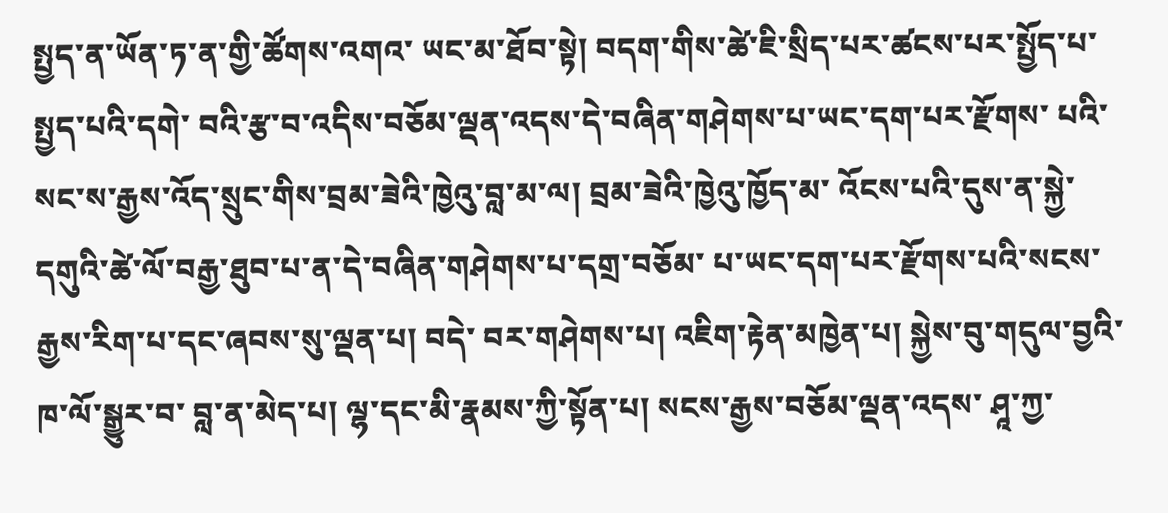སྤྱད་ན་ཡོན་ཏ་ན་གྱི་ཚོགས་འགའ་ ཡང་མ་ཐོབ་སྟེ། བདག་གིས་ཚེ་ཇི་སྲིད་པར་ཚངས་པར་སྤྱོད་པ་སྤྱད་པའི་དགེ་ བའི་རྩ་བ་འདིས་བཅོམ་ལྡན་འདས་དེ་བཞིན་གཤེགས་པ་ཡང་དག་པར་རྫོགས་ པའི་སང་ས་རྒྱས་འོད་སྲུང་གིས་བྲམ་ཟེའི་ཁྱེའུ་བླ་མ་ལ། བྲམ་ཟེའི་ཁྱེའུ་ཁྱོད་མ་ འོངས་པའི་དུས་ན་སྐྱེ་དགུའི་ཚེ་ལོ་བརྒྱ་ཐུབ་པ་ན་དེ་བཞིན་གཤེགས་པ་དགྲ་བཅོམ་ པ་ཡང་དག་པར་རྫོགས་པའི་སངས་རྒྱས་རིག་པ་དང་ཞབས་སུ་ལྡན་པ། བདེ་ བར་གཤེགས་པ། འཇིག་རྟེན་མཁྱེན་པ། སྐྱེས་བུ་གདུལ་བྱའི་ཁ་ལོ་སྒྱུར་བ་ བླ་ན་མེད་པ། ལྷ་དང་མི་རྣམས་ཀྱི་སྟོན་པ། སངས་རྒྱས་བཅོམ་ལྡན་འདས་ ཤཱ་ཀྱ་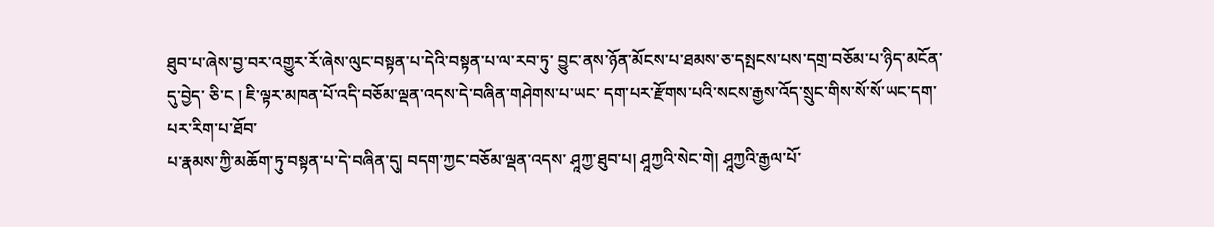ཐུབ་པ་ཞེས་བྱ་བར་འགྱུར་རོ་ཞེས་ལུང་བསྟན་པ་དེའི་བསྟན་པ་ལ་རབ་ཏུ་ བྱུང་ནས་ཉོན་མོངས་པ་ཐམས་ཅ་དསྤངས་པས་དགྲ་བཅོམ་པ་ཉིད་མངོན་དུ་བྱེད་ ཅི་ང ། ཇི་ལྟར་མཁན་པོ་འདི་བཅོམ་ལྡན་འདས་དེ་བཞིན་གཤེགས་པ་ཡང་ དག་པར་རྫོགས་པའི་སངས་རྒྱས་འོད་སྲུང་གིས་སོ་སོ་ཡང་དག་པར་རིག་པ་ཐོབ་
པ་རྣམས་ཀྱི་མཆོག་ཏུ་བསྟན་པ་དེ་བཞིན་དུ། བདག་ཀྱང་བཅོམ་ལྡན་འདས་ ཤཱཀྱ་ཐུབ་པ། ཤཱཀྱའི་སེང་གེ། ཤཱཀྱའི་རྒྱལ་པོ་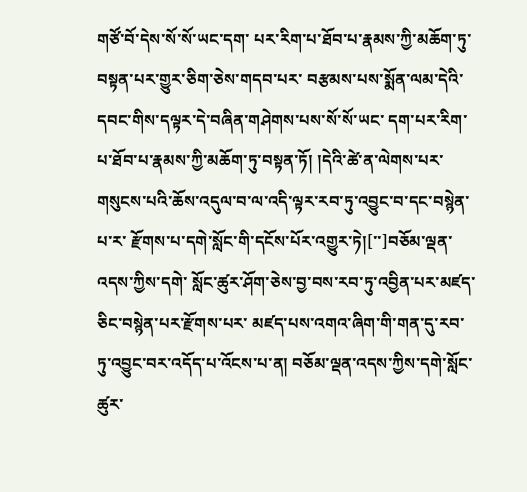གཙོ་བོ་དེས་སོ་སོ་ཡང་དག་ པར་རིག་པ་ཐོབ་པ་རྣམས་ཀྱི་མཆོག་ཏུ་བསྟན་པར་གྱུར་ཅིག་ཅེས་གདབ་པར་ བརྩམས་པས་སྨོན་ལམ་དེའི་དབང་གིས་དལྟར་དེ་བཞིན་གཤེགས་པས་སོ་སོ་ཡང་ དག་པར་རིག་པ་ཐོབ་པ་རྣམས་ཀྱི་མཆོག་ཏུ་བསྟན་ཏོ། །དེའི་ཚེ་ན་ལེགས་པར་ གསུངས་པའི་ཆོས་འདུལ་བ་ལ་འདི་ལྟར་རབ་ཏུ་འབྱུང་བ་དང་བསྙེན་པ་ར་ རྫོགས་པ་དགེ་སློང་གི་དངོས་པོར་འགྱུར་ཏེ།[་་]བཅོམ་ལྡན་འདས་ཀྱིས་དགེ་ སློང་ཚུར་ཤོག་ཅེས་བྱ་བས་རབ་ཏུ་འབྱིན་པར་མཛད་ཅིང་བསྙེན་པར་རྫོགས་པར་ མཛད་པས་འགའ་ཞིག་གི་གན་དུ་རབ་ཏུ་འབྱུང་བར་འདོད་པ་འོངས་པ་ན། བཅོམ་ལྡན་འདས་ཀྱིས་དགེ་སློང་ཚུར་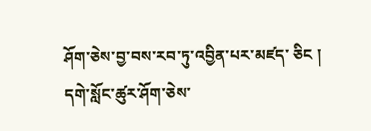ཤོག་ཅེས་བྱ་བས་རབ་ཏུ་འབྱིན་པར་མཛད་ ཅིང ། དགེ་སློང་ཚུར་ཤོག་ཅེས་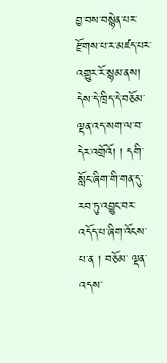བྱ་བས་བསྙེན་པར་རྫོགས་པ་ར་མཛད་པར་ འགྱུར་རོ་སྙམ་ནས། དེས་དེ་ཁྲིད་དེ་བཅོམ་ལྡན་འད་སག་ལ་བ་དེར་འགྲོའོ། ། དགི་སློང་ཞིག་གི་གན་དུ་རབ་ཏུ་འབྱུང་བར་འདོད་པ་ཞིག་འོངས་པ་ན ། བཅོམ་ ལྡན་འདས་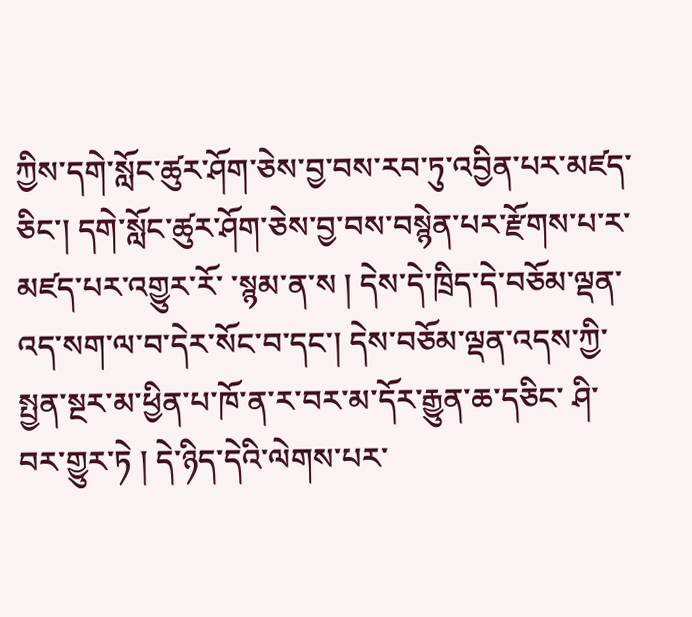ཀྱིས་དགེ་སློང་ཚུར་ཤོག་ཅེས་བྱ་བས་རབ་ཏུ་འབྱིན་པར་མཛད་ཅིང་། དགེ་སློང་ཚུར་ཤོག་ཅེས་བྱ་བས་བསྙེན་པར་རྫོགས་པ་ར་མཛད་པར་འགྱུར་རོ་ ་སྙམ་ན་ས ། དེས་དེ་ཁྲིད་དེ་བཅོམ་ལྡན་འད་སག་ལ་བ་དེར་སོང་བ་དང་། དེས་བཅོམ་ལྡན་འདས་ཀྱི་སྤྱན་སྔར་མ་ཕྱིན་པ་ཁོ་ན་ར་བར་མ་དོར་རྒྱུན་ཆ་དཅིང་ ཤི་བར་གྱུར་ཏེ ། དེ་ཉིད་དེའི་ལེགས་པར་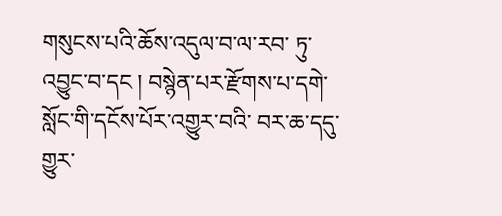གསུངས་པའི་ཆོས་འདུལ་བ་ལ་རབ་ ཏུ་འབྱུང་བ་དང ། བསྙེན་པར་རྫོགས་པ་དགེ་སློང་གི་དངོས་པོར་འགྱུར་བའི་ བར་ཆ་དདུ་གྱུར་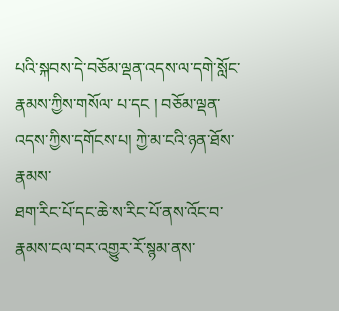པའི་སྐབས་དེ་བཅོམ་ལྡན་འདས་ལ་དགེ་སློང་རྣམས་ཀྱིས་གསོལ་ པ་དང ། བཅོམ་ལྡན་འདས་ཀྱིས་དགོངས་པ། ཀྱེ་མ་ངའི་ཉན་ཐོས་རྣམས་
ཐག་རིང་པོ་དང་ཆེ་ས་རིང་པོ་ནས་འོང་བ་རྣམས་ངལ་བར་འགྱུར་རོ་སྙམ་ནས་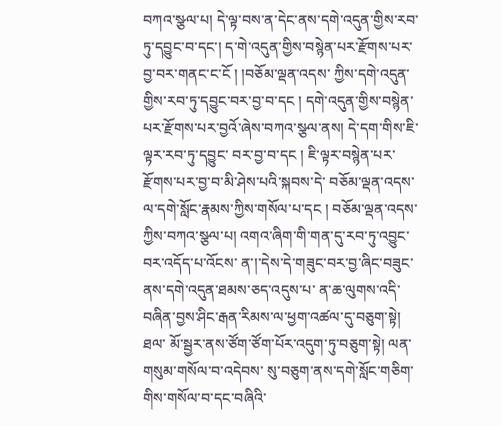བཀའ་སྩལ་པ། དེ་ལྟ་བས་ན་དེང་ནས་དགེ་འདུན་གྱིས་རབ་ཏུ་དབྱུང་བ་དང་། ད་གེ་འདུན་གྱིས་བསྙེན་པར་རྫོགས་པར་བྱ་བར་གནང་ང་ངོ ། །བཅོམ་ལྡན་འདས་ ཀྱིས་དགེ་འདུན་གྱིས་རབ་ཏུ་དབྱུང་བར་བྱ་བ་དང ། དགེ་འདུན་གྱིས་བསྙེན་ པར་རྫོགས་པར་བྱའོ་ཞེས་བཀའ་སྩལ་ནས། དེ་དག་གིས་ཇི་ལྟར་རབ་ཏུ་དབྱུང་ བར་བྱ་བ་དང ། ཇི་ལྟར་བསྙེན་པར་རྫོགས་པར་བྱ་བ་མི་ཤེས་པའི་སྐབས་དེ་ བཅོམ་ལྡན་འདས་ལ་དགེ་སློང་རྣམས་ཀྱིས་གསོལ་པ་དང ། བཅོམ་ལྡན་འདས་ ཀྱིས་བཀའ་སྩལ་པ། འགའ་ཞིག་གི་གན་དུ་རབ་ཏུ་འབྱུང་བར་འདོད་པ་འོངས་ ན་།་དེས་དེ་གཟུང་བར་བྱ་ཞིང་བཟུང་ནས་དགེ་འདུན་ཐམས་ཅད་འདུས་པ་ ན་ཆ་ལུགས་འདི་བཞིན་བྱས་ཤིང་རྒན་རིམས་ལ་ཕྱག་འཚལ་དུ་བཅུག་སྟེ། ཐལ་ མོ་སྦྱར་ནས་ཙོག་ཙོག་པོར་འདུག་ཏུ་བཅུག་སྟེ། ལན་གསུམ་གསོལ་བ་འདེབས་ སུ་བཅུག་ནས་དགེ་སློང་གཅིག་གིས་གསོལ་བ་དང་བཞིའི་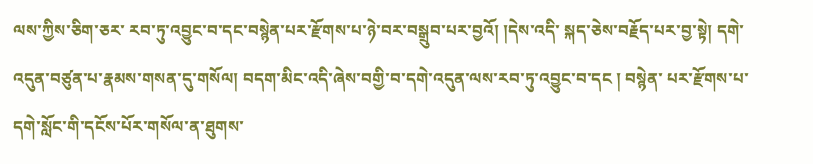ལས་ཀྱིས་ཅིག་ཅར་ རབ་ཏུ་འབྱུང་བ་དང་བསྙེན་པར་རྫོགས་པ་ཉེ་བར་བསྒྲུབ་པར་བྱའོ། །དེས་འདི་ སྐད་ཅེས་བརྗོད་པར་བྱ་སྟེ། དགེ་འདུན་བཙུན་པ་རྣམས་གསན་དུ་གསོལ། བདག་མིང་འདི་ཞེས་བགྱི་བ་དགེ་འདུན་ལས་རབ་ཏུ་འབྱུང་བ་དང ། བསྙེན་ པར་རྫོགས་པ་དགེ་སློང་གི་དངོས་པོར་གསོལ་ན་ཐུགས་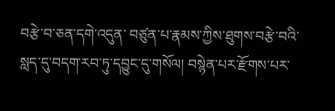བརྩེ་བ་ཅན་དགེ་འདུན་ བཙུན་པ་རྣམས་ཀྱིས་ཐུགས་བརྩེ་བའི་སླད་དུ་བདག་རབ་ཏུ་དབྱུང་དུ་གསོལ། བསྙེན་པར་རྫོགས་པར་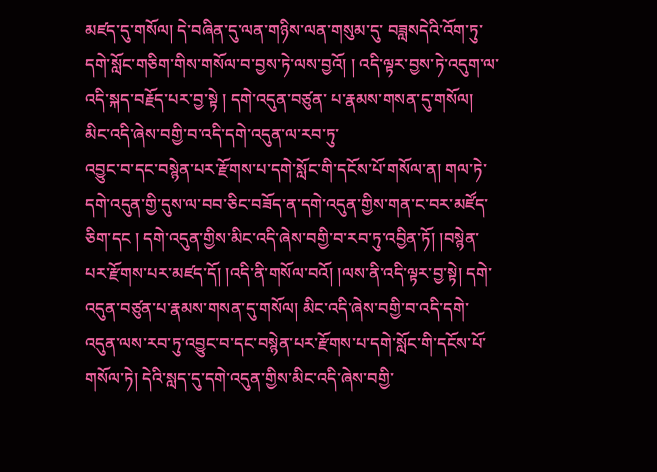མཛད་དུ་གསོལ། དེ་བཞིན་དུ་ལན་གཉིས་ལན་གསུམ་དུ་ བཟླསདེའི་འོག་ཏུ་དགེ་སློང་གཅིག་གིས་གསོལ་བ་བྱས་ཏེ་ལས་བྱའོ། ། འདི་ལྟར་བྱས་ཏེ་འདུག་ལ་འདི་སྐད་བརྗོད་པར་བྱ་སྟེ ། དགེ་འདུན་བཙུན་ པ་རྣམས་གསན་དུ་གསོལ། མིང་འདི་ཞེས་བགྱི་བ་འདི་དགེ་འདུན་ལ་རབ་ཏུ་
འབྱུང་བ་དང་བསྙེན་པར་རྫོགས་པ་དགེ་སློང་གི་དངོས་པོ་གསོལ་ན། གལ་ཏེ་ དགེ་འདུན་གྱི་དུས་ལ་བབ་ཅིང་བཟོད་ན་དགེ་འདུན་གྱིས་གན་ང་བར་མཛོད་ ཅིག་དང ། དགེ་འདུན་གྱིས་མིང་འདི་ཞེས་བགྱི་བ་རབ་ཏུ་འབྱིན་ཏོ། །བསྙེན་ པར་རྫོགས་པར་མཛད་དོ། །འདི་ནི་གསོལ་བའོ། །ལས་ནི་འདི་ལྟར་བྱ་སྟེ། དགེ་འདུན་བཙུན་པ་རྣམས་གསན་དུ་གསོལ། མིང་འདི་ཞེས་བགྱི་བ་འདི་དགེ་ འདུན་ལས་རབ་ཏུ་འབྱུང་བ་དང་བསྙེན་པར་རྫོགས་པ་དགེ་སློང་གི་དངོས་པོ་ གསོལ་ཏེ། དེའི་སླད་དུ་དགེ་འདུན་གྱིས་མིང་འདི་ཞེས་བགྱི་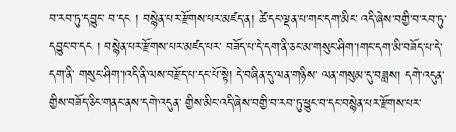བ་རབ་ཏུ་དབྱུང་ བ་དང ། བསྙེན་པར་རྫོགས་པར་མཛད་ན། ཚེ་དང་ལྡན་པ་གང་དག་མིང་ འདི་ཞེས་བགྱི་བ་རབ་ཏུ་དབྱུང་བ་དང ། བསྙེན་པར་རྫོགས་པར་མཛད་པར་ བཟོད་པ་དེ་དག་ནི་ཅང་མ་གསུང་ཤིག་།གང་དག་མི་བཟོད་པ་དེ་དག་ནི་ གསུང་ཤིག་།འདི་ནི་ལས་བརྫོད་པ་དང་པོ་སྟེ། དེ་བཞིན་དུ་ལན་གཉིས་ ལན་གསུམ་དུ་བཟླས། དགེ་འདུན་གྱིས་བཟོད་ཅིང་གནང་ནས་དགེ་འདུན་ གྱིས་མིང་འདི་ཞེས་བགྱི་བ་རབ་ཏུ་ཕྱུང་བ་དང་བསྙེན་པར་རྫོགས་པར་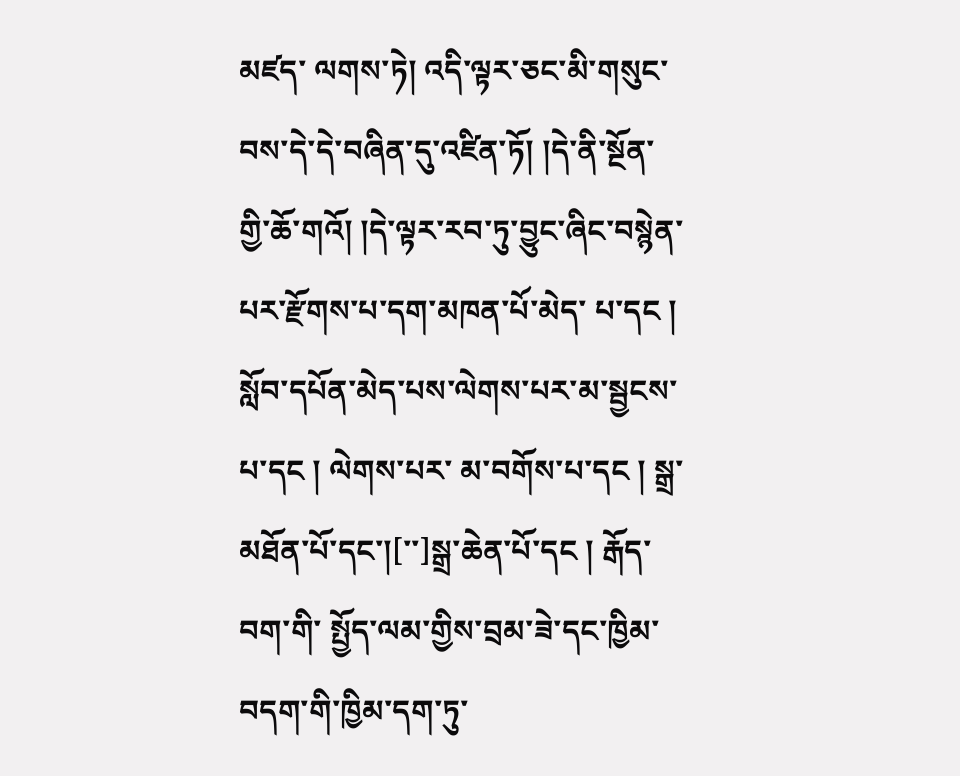མཛད་ ལགས་ཏེ། འདི་ལྟར་ཅང་མི་གསུང་བས་དེ་དེ་བཞིན་དུ་འཛིན་ཏོ། །དེ་ནི་སྔོན་ གྱི་ཆོ་གའོ། །དེ་ལྟར་རབ་ཏུ་བྱུང་ཞིང་བསྙེན་པར་རྫོགས་པ་དག་མཁན་པོ་མེད་ པ་དང ། སློབ་དཔོན་མེད་པས་ལེགས་པར་མ་སྦྱངས་པ་དང ། ལེགས་པར་ མ་བགོས་པ་དང ། སྒྲ་མཐོན་པོ་དང་།[་་]སྒྲ་ཆེན་པོ་དང ། རྒོད་བག་གི་ སྤྱོད་ལམ་གྱིས་བྲམ་ཟེ་དང་ཁྱིམ་བདག་གི་ཁྱིམ་དག་ཏུ་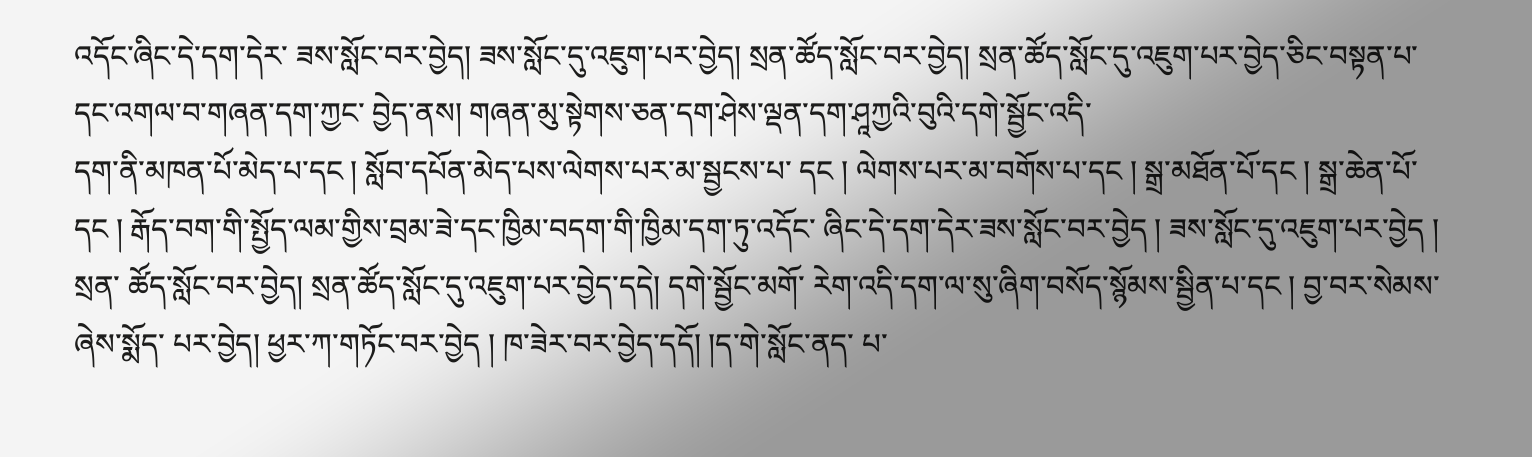འདོང་ཞིང་དེ་དག་དེར་ ཟས་སློང་བར་བྱེད། ཟས་སློང་དུ་འཇུག་པར་བྱེད། སྲན་ཚོད་སློང་བར་བྱེད། སྲན་ཚོད་སློང་དུ་འཇུག་པར་བྱེད་ཅིང་བསྟན་པ་དང་འགལ་བ་གཞན་དག་ཀྱང་ བྱེད་ནས། གཞན་མུ་སྟེགས་ཅན་དག་ཤེས་ལྡན་དག་ཤཱཀྱའི་བུའི་དགེ་སྦྱོང་འདི་
དག་ནི་མཁན་པོ་མེད་པ་དང ། སློབ་དཔོན་མེད་པས་ལེགས་པར་མ་སྦྱངས་པ་ དང ། ལེགས་པར་མ་བགོས་པ་དང ། སྒྲ་མཐོན་པོ་དང ། སྒྲ་ཆེན་པོ་ དང ། རྒོད་བག་གི་སྤྱོད་ལམ་གྱིས་བྲམ་ཟེ་དང་ཁྱིམ་བདག་གི་ཁྱིམ་དག་ཏུ་འདོང་ ཞིང་དེ་དག་དེར་ཟས་སློང་བར་བྱེད ། ཟས་སློང་དུ་འཇུག་པར་བྱེད ། སྲན་ ཚོད་སློང་བར་བྱེད། སྲན་ཚོད་སློང་དུ་འཇུག་པར་བྱེད་དདེ། དགེ་སྦྱོང་མགོ་ རེག་འདི་དག་ལ་སུ་ཞིག་བསོད་སྙོམས་སྦྱིན་པ་དང ། བྱ་བར་སེམས་ཞེས་སྨོད་ པར་བྱེད། ཕྱར་ཀ་གཏོང་བར་བྱེད ། ཁ་ཟེར་བར་བྱེད་དདོ། །ད་གེ་སློང་ནད་ པ་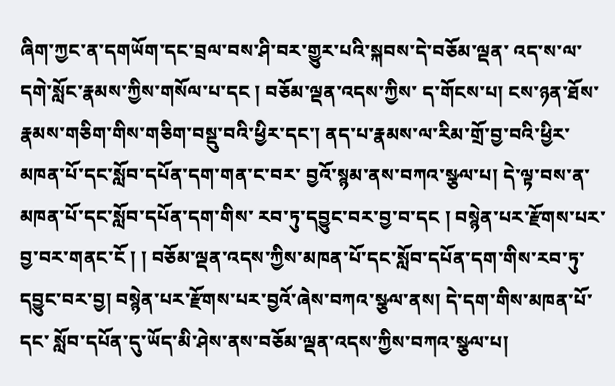ཞིག་ཀྱང་ན་དགཡོག་དང་བྲལ་བས་ཤི་བར་གྱུར་པའི་སྐབས་དེ་བཅོམ་ལྡན་ འད་ས་ལ་དགེ་སློང་རྣམས་ཀྱིས་གསོལ་པ་དང ། བཅོམ་ལྡན་འདས་ཀྱིས་ ད་གོངས་པ། ངས་ཉན་ཐོས་རྣམས་གཅིག་གིས་གཅིག་བསྡུ་བའི་ཕྱིར་དང་། ནད་པ་རྣམས་ལ་རིམ་གྲོ་བྱ་བའི་ཕྱིར་མཁན་པོ་དང་སློབ་དཔོན་དག་གན་ང་བར་ བྱའོ་སྙམ་ནས་བཀའ་སྩལ་པ། དེ་ལྟ་བས་ན་མཁན་པོ་དང་སློབ་དཔོན་དག་གིས་ རབ་ཏུ་དབྱུང་བར་བྱ་བ་དང ། བསྙེན་པར་རྫོགས་པར་བྱ་བར་གནང་ངོ ། ། བཅོམ་ལྡན་འདས་ཀྱིས་མཁན་པོ་དང་སློབ་དཔོན་དག་གིས་རབ་ཏུ་དབྱུང་བར་བྱ། བསྙེན་པར་རྫོགས་པར་བྱའོ་ཞེས་བཀའ་སྩལ་ནས། དེ་དག་གིས་མཁན་པོ་དང་ སློབ་དཔོན་དུ་ཡོད་མི་ཤེས་ནས་བཅོམ་ལྡན་འདས་ཀྱིས་བཀའ་སྩལ་པ།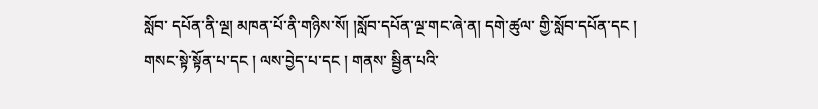སློབ་ དཔོན་ནི་ལྔ། མཁན་པོ་ནི་གཉིས་སོ། །སློབ་དཔོན་ལྔ་གང་ཞེ་ན། དགེ་ཚུལ་ གྱི་སློབ་དཔོན་དང ། གསང་སྟེ་སྟོན་པ་དང ། ལས་བྱེད་པ་དང ། གནས་ སྦྱིན་པའི་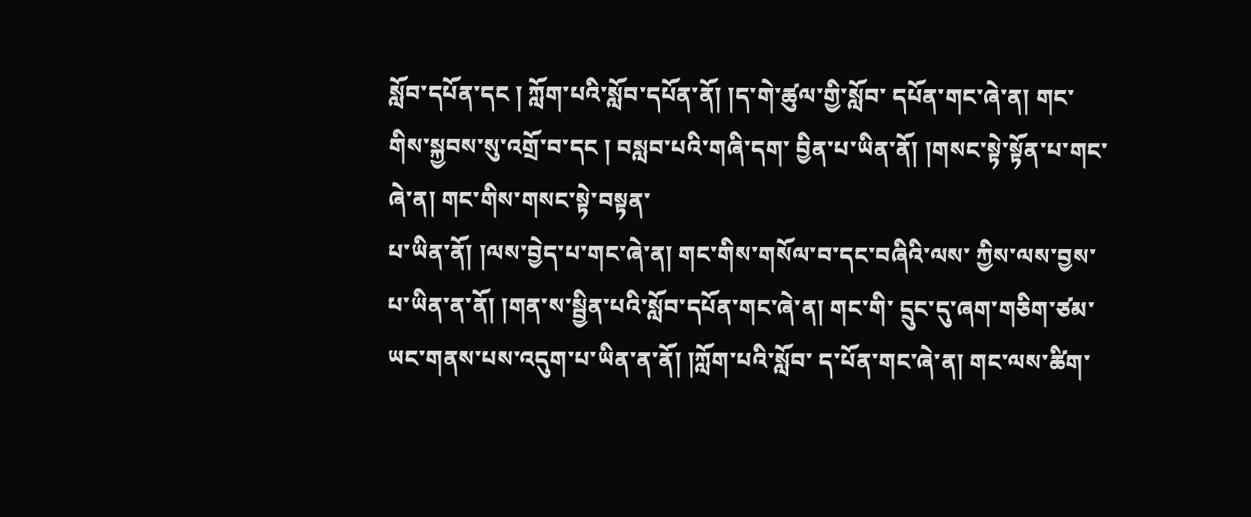སློབ་དཔོན་དང ། ཀློག་པའི་སློབ་དཔོན་ནོ། །ད་གེ་ཚུལ་གྱི་སློབ་ དཔོན་གང་ཞེ་ན། གང་གིས་སྐྱབས་སུ་འགྲོ་བ་དང ། བསླབ་པའི་གཞི་དག་ བྱིན་པ་ཡིན་ནོ། །གསང་སྟེ་སྟོན་པ་གང་ཞེ་ན། གང་གིས་གསང་སྟེ་བསྟན་
པ་ཡིན་ནོ། །ལས་བྱེད་པ་གང་ཞེ་ན། གང་གིས་གསོལ་བ་དང་བཞིའི་ལས་ ཀྱིས་ལས་བྱས་པ་ཡིན་ན་ནོ། །གན་ས་སྦྱིན་པའི་སློབ་དཔོན་གང་ཞེ་ན། གང་གི་ དྲུང་དུ་ཞག་གཅིག་ཙམ་ཡང་གནས་པས་འདུག་པ་ཡིན་ན་ནོ། །ཀློག་པའི་སློབ་ ད་པོན་གང་ཞེ་ན། གང་ལས་ཚིག་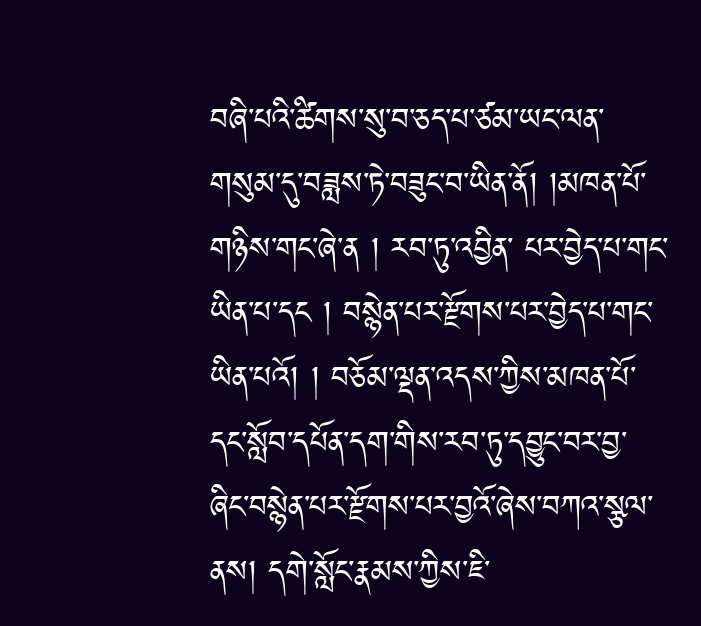བཞི་པའི་ཚིགས་སུ་བ་ཅད་པ་ཙམ་ཡང་ལན་ གསུམ་དུ་བཟླས་ཏེ་བཟུང་བ་ཡིན་ནོ། །མཁན་པོ་གཉིས་གང་ཞེ་ན ། རབ་ཏུ་འབྱིན་ པར་བྱེད་པ་གང་ཡིན་པ་དང ། བསྙེན་པར་རྫོགས་པར་བྱེད་པ་གང་ཡིན་པའོ། ། བཅོམ་ལྡན་འདས་ཀྱིས་མཁན་པོ་དང་སློབ་དཔོན་དག་གིས་རབ་ཏུ་དབྱུང་བར་བྱ་ ཞིང་བསྙེན་པར་རྫོགས་པར་བྱའོ་ཞེས་བཀའ་སྩལ་ནས། དགེ་སློང་རྣམས་ཀྱིས་ཇི་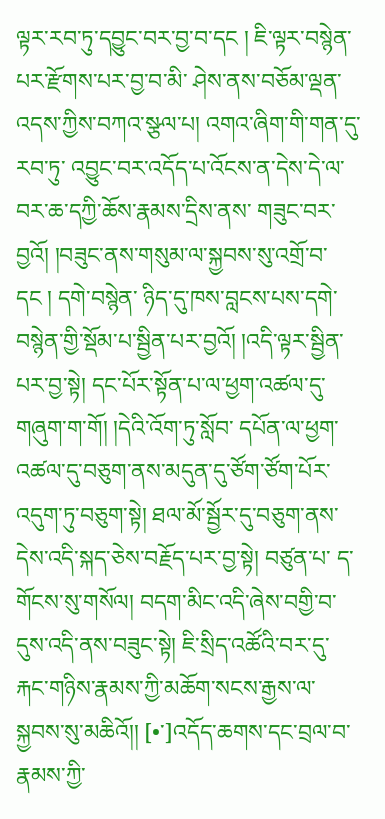ལྟར་རབ་ཏུ་དབྱུང་བར་བྱ་བ་དང ། ཇི་ལྟར་བསྙེན་པར་རྫོགས་པར་བྱ་བ་མི་ ཤེས་ནས་བཅོམ་ལྡན་འདས་ཀྱིས་བཀའ་སྩལ་པ། འགའ་ཞིག་གི་གན་དུ་རབ་ཏུ་ འབྱུང་བར་འདོད་པ་འོངས་ན་དེས་དེ་ལ་བར་ཆ་དཀྱི་ཆོས་རྣམས་དྲིས་ནས་ གཟུང་བར་བྱའོ། །བཟུང་ནས་གསུམ་ལ་སྐྱབས་སུ་འགྲོ་བ་དང ། དགེ་བསྙེན་ ཉིད་དུ་ཁས་བླངས་པས་དགེ་བསྙེན་གྱི་སྡོམ་པ་སྦྱིན་པར་བྱའོ། །འདི་ལྟར་སྦྱིན་ པར་བྱ་སྟེ། དང་པོར་སྟོན་པ་ལ་ཕྱག་འཚལ་དུ་གཞུག་ག་གོ། །དེའི་འོག་ཏུ་སློབ་ དཔོན་ལ་ཕྱག་འཚལ་དུ་བཅུག་ནས་མདུན་དུ་ཙོག་ཙོག་པོར་འདུག་ཏུ་བཅུག་སྟེ། ཐལ་མོ་སྦྱོར་དུ་བཅུག་ནས་དེས་འདི་སྐད་ཅེས་བརྗོད་པར་བྱ་སྟེ། བཙུན་པ་ ད་གོངས་སུ་གསོལ། བདག་མིང་འདི་ཞེས་བགྱི་བ་དུས་འདི་ནས་བཟུང་སྟེ། ཇི་སྲིད་འཚོའི་བར་དུ་རྐང་གཉིས་རྣམས་ཀྱི་མཆོག་སངས་རྒྱས་ལ་སྐྱབས་སུ་མཆིའོ།། [•་]འདོད་ཆགས་དང་བྲལ་བ་རྣམས་ཀྱི་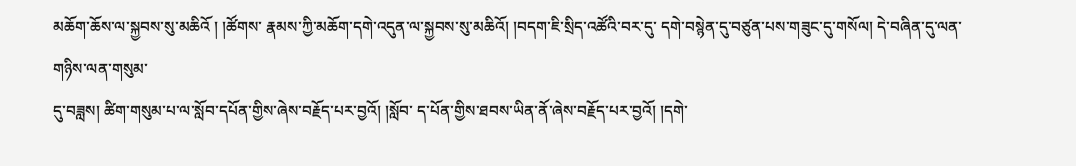མཆོག་ཆོས་ལ་སྐྱབས་སུ་མཆིའོ ། །ཚོགས་ རྣམས་ཀྱི་མཆོག་དགེ་འདུན་ལ་སྐྱབས་སུ་མཆིའོ། །བདག་ཇི་སྲིད་འཚོའི་བར་དུ་ དགེ་བསྙེན་དུ་བཙུན་པས་གཟུང་དུ་གསོལ། དེ་བཞིན་དུ་ལན་གཉིས་ལན་གསུམ་
དུ་བཟླས། ཚིག་གསུམ་པ་ལ་སློབ་དཔོན་གྱིས་ཞེས་བརྗོད་པར་བྱའོ། །སློབ་ ད་པོན་གྱིས་ཐབས་ཡིན་ནོ་ཞེས་བརྗོད་པར་བྱའོ། །དགེ་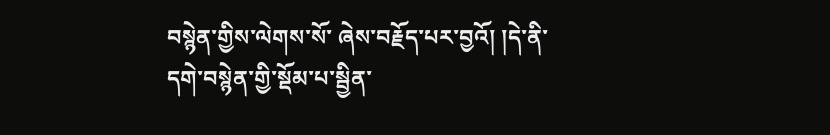བསྙེན་གྱིས་ལེགས་སོ་ ཞེས་བརྗོད་པར་བྱའོ། །དེ་ནི་དགེ་བསྙེན་གྱི་སྡོམ་པ་སྦྱིན་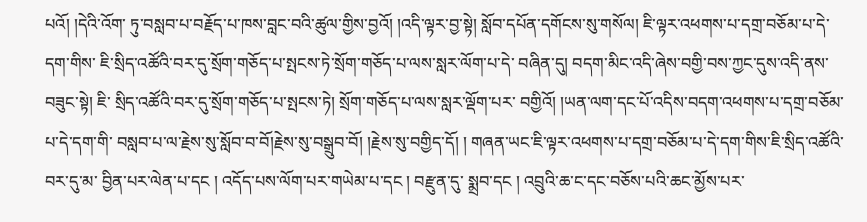པའོ། །དེའི་འོག་ ཏུ་བསླབ་པ་བརྗོད་པ་ཁས་བླང་བའི་ཚུལ་གྱིས་བྱའོ། །འདི་ལྟར་བྱ་སྟེ། སློབ་དཔོན་དགོངས་སུ་གསོལ། ཇི་ལྟར་འཕགས་པ་དགྲ་བཅོམ་པ་དེ་དག་གིས་ ཇི་སྲིད་འཚོའི་བར་དུ་སྲོག་གཅོད་པ་སྤངས་ཏེ་སྲོག་གཅོད་པ་ལས་སླར་ལོག་པ་དེ་ བཞིན་དུ། བདག་མིང་འདི་ཞེས་བགྱི་བས་ཀྱང་དུས་འདི་ནས་བཟུང་སྟེ། ཇི་ སྲིད་འཚོའི་བར་དུ་སྲོག་གཅོད་པ་སྤངས་ཏེ། སྲོག་གཅོད་པ་ལས་སླར་ལྡོག་པར་ བགྱིའོ། །ཡན་ལག་དང་པོ་འདིས་བདག་འཕགས་པ་དགྲ་བཅོམ་པ་དེ་དག་གི་ བསླབ་པ་ལ་རྗེས་སུ་སློབ་བ་བོ།རྗེས་སུ་བསྒྲུབ་བོ། །རྗེས་སུ་བགྱིད་དོ། ། གཞན་ཡང་ཇི་ལྟར་འཕགས་པ་དགྲ་བཅོམ་པ་དེ་དག་གིས་ཇི་སྲིད་འཚོའི་བར་དུ་མ་ བྱིན་པར་ལེན་པ་དང ། འདོད་པས་ལོག་པར་གཡེམ་པ་དང ། བརྫུན་དུ་ སྨྲབ་དང ། འབྲུའི་ཆ་ང་དང་བཅོས་པའི་ཆང་མྱོས་པར་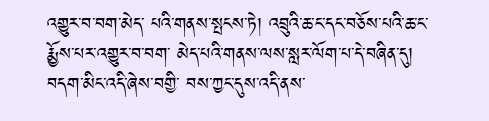འགྱུར་བ་བག་མེད་ པའི་གནས་སྤངས་ཏེ། འབྲུའི་ཆ་ང་དང་བཅོས་པའི་ཆ་ང་རྨྱོས་པར་འགྱུར་བ་བག་ མེད་པའི་གནས་ལས་སླར་ལོག་པ་དེ་བཞིན་དུ། བདག་མིང་འདི་ཞེས་བགྱི་ བས་ཀྱང་དུས་འདི་ནས་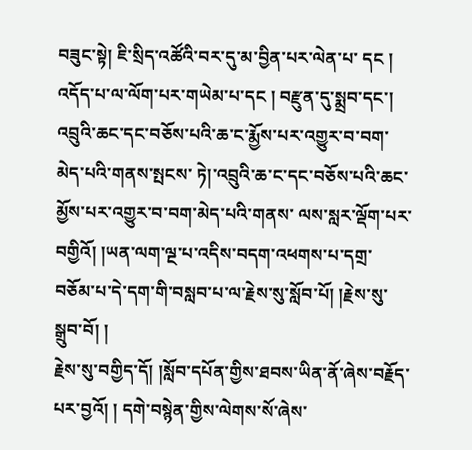བཟུང་སྟེ། ཇི་སྲིད་འཚོའི་བར་དུ་མ་བྱིན་པར་ལེན་པ་ དང ། འདོད་པ་ལ་ལོག་པར་གཡེམ་པ་དང ། བརྫུན་དུ་སྨྲབ་དང་། འབྲུའི་ཆང་དང་བཅོས་པའི་ཆ་ང་རྨྱོས་པར་འགྱུར་བ་བག་མེད་པའི་གནས་སྤངས་ ཏེ།་འབྲུའི་ཆ་ང་དང་བཅོས་པའི་ཆང་མྱོས་པར་འགྱུར་བ་བག་མེད་པའི་གནས་ ལས་སླར་ལྡོག་པར་བགྱིའོ། །ཡན་ལག་ལྔ་པ་འདིས་བདག་འཕགས་པ་དགྲ་ བཅོམ་པ་དེ་དག་གི་བསླབ་པ་ལ་རྗེས་སུ་སློབ་པོ། །རྗེས་སུ་སྒྲུབ་བོ། །
རྗེས་སུ་བགྱིད་དོ། །སློབ་དཔོན་གྱིས་ཐབས་ཡིན་ནོ་ཞེས་བརྗོད་པར་བྱའོ། ། དགེ་བསྙེན་གྱིས་ལེགས་སོ་ཞེས་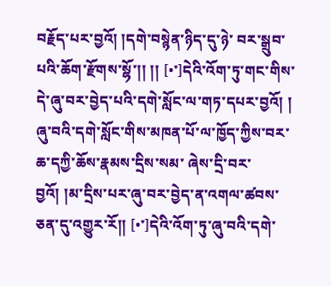བརྗོད་པར་བྱའོ། །དགེ་བསྙེན་ཉིད་དུ་ཉེ་ བར་སྒྲུབ་པའི་ཆོག་རྫོགས་སྷོ་།། །། [•་]དེའི་འོག་ཏུ་གང་གིས་དེ་ཞུ་བར་བྱེད་པའི་དགེ་སློང་ལ་གཏ་དཔར་བྱའོ། ། ཞུ་བའི་དགེ་སློང་གིས་མཁན་པོ་ལ་ཁྱོད་ཀྱིས་བར་ཆ་དཀྱི་ཆོས་རྣམས་དྲིས་སམ་ ཞེས་དྲི་བར་བྱའོ། །མ་དྲིས་པར་ཞུ་བར་བྱེད་ན་འགལ་ཚབས་ཅན་དུ་འགྱུར་རོ།། [•་]དེའི་འོག་ཏུ་ཞུ་བའི་དགེ་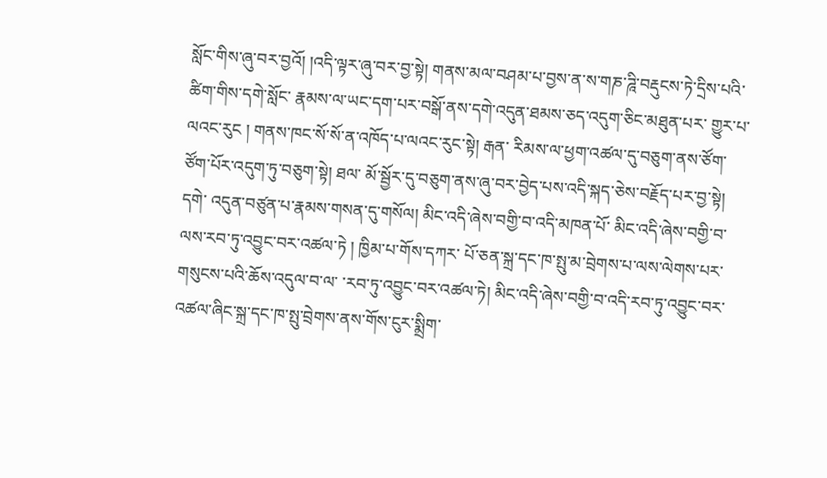སློང་གིས་ཞུ་བར་བྱའོ། །འདི་ལྟར་ཞུ་བར་བྱ་སྟེ། གནས་མལ་བཤམ་པ་བྱས་ན་ས་གཎ་ཌཱི་བརྡུངས་ཏེ་དྲིས་པའི་ཚིག་གིས་དགེ་སློང་ རྣམས་ལ་ཡང་དག་པར་བསྒོ་ནས་དགེ་འདུན་ཐམས་ཅད་འདུག་ཅིང་མཐུན་པར་ གྱུར་པ་ལའང་རུང ། གནས་ཁང་སོ་སོ་ན་འཁོད་པ་ལའང་རུང་སྟེ། རྒན་ རིམས་ལ་ཕྱག་འཚལ་དུ་བཅུག་ནས་ཙོག་ཙོག་པོར་འདུག་ཏུ་བཅུག་སྟེ། ཐལ་ མོ་སྦྱོར་དུ་བཅུག་ནས་ཞུ་བར་བྱེད་པས་འདི་སྐད་ཅེས་བརྗོད་པར་བྱ་སྟེ། དགེ་ འདུན་བཙུན་པ་རྣམས་གསན་དུ་གསོལ། མིང་འདི་ཞེས་བགྱི་བ་འདི་མཁན་པོ་ མིང་འདི་ཞེས་བགྱི་བ་ལས་རབ་ཏུ་འབྱུང་བར་འཚལ་ཏེ ། ཁྱིམ་པ་གོས་དཀར་ པོ་ཅན་སྐྲ་དང་ཁ་སྤུ་མ་བྲེགས་པ་ལས་ལེགས་པར་གསུངས་པའི་ཆོས་འདུལ་བ་ལ་ ་རབ་ཏུ་འབྱུང་བར་འཚལ་ཏེ། མིང་འདི་ཞེས་བགྱི་བ་འདི་རབ་ཏུ་འབྱུང་བར་ འཚལ་ཞིང་སྐྲ་དང་ཁ་སྤུ་བྲེགས་ནས་གོས་ངུར་སྨྲིག་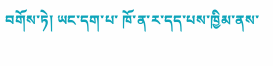བགོས་ཏེ། ཡང་དག་པ་ ཁོ་ན་ར་དད་པས་ཁྱིམ་ནས་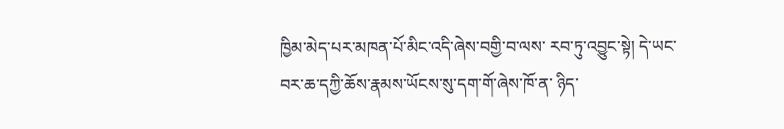ཁྱིམ་མེད་པར་མཁན་པོ་མིང་འདི་ཞེས་བགྱི་བ་ལས་ རབ་ཏུ་འབྱུང་སྟེ། དེ་ཡང་བར་ཆ་དཀྱི་ཆོས་རྣམས་ཡོངས་སུ་དག་གོ་ཞེས་ཁོ་ན་ ཉིད་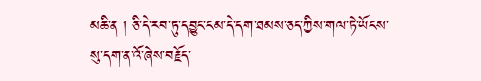མཆི་ན ། ཅི་དེ་རབ་ཏུ་དབྱུང་ངམ་དེ་དག་ཐམས་ཅད་ཀྱིས་གལ་ཏེ་ཡོངས་ སུ་དག་ན་འོ་ཞེས་བརྗོད་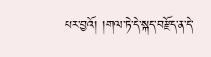པར་བྱའོ། །གལ་ཏེ་དེ་སྐད་བརྫོད་ན་དེ་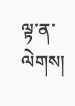ལྟ་ན་ལེགས།